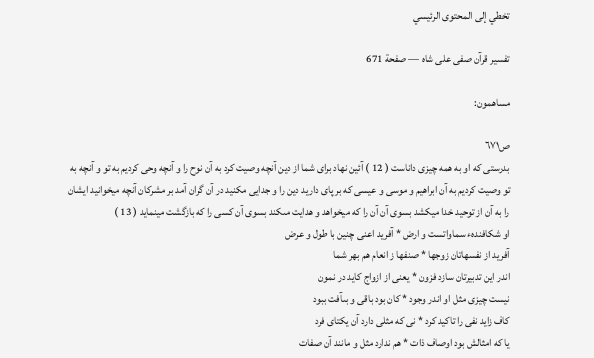تخطي إلى المحتوى الرئيسي

تفسير قرآن صفى على شاه — صفحة 671

مساهمون:

ص٦٧١
بدرستى كه او به همه چيزى داناست ( 12 ) آئين نهاد براى شما از دين آنچه وصيت كرد به آن نوح را و آنچه وحى كرديم به تو و آنچه به تو وصيت كرديم به آن ابراهيم و موسى و عيسى كه بر پاى داريد دين را و جدايى مكنيد در آن گران آمد بر مشركان آنچه ميخوانيد ايشان را به آن از توحيد خدا ميكشد بسوى آن آن را كه ميخواهد و هدايت مىكند بسوى آن كسى را كه بازگشت مينمايد ( 13 )
او شكافندهء سماواتست و ارض * آفريد اعنى چنين با طول و عرض
آفريد از نفسهاتان زوجها * صنفها ز انعام هم بهر شما
اندر اين تدبيرتان سازد فزون * يعنى از ازواج كايد در نمون
نيست چيزى مثل او اندر وجود * كان بود باقى و بىآفت ببود
كاف زايد نفى را تاكيد كرد * نى كه مثلى دارد آن يكتاى فرد
يا كه امثالش بود اوصاف ذات * هم ندارد مثل و مانند آن صفات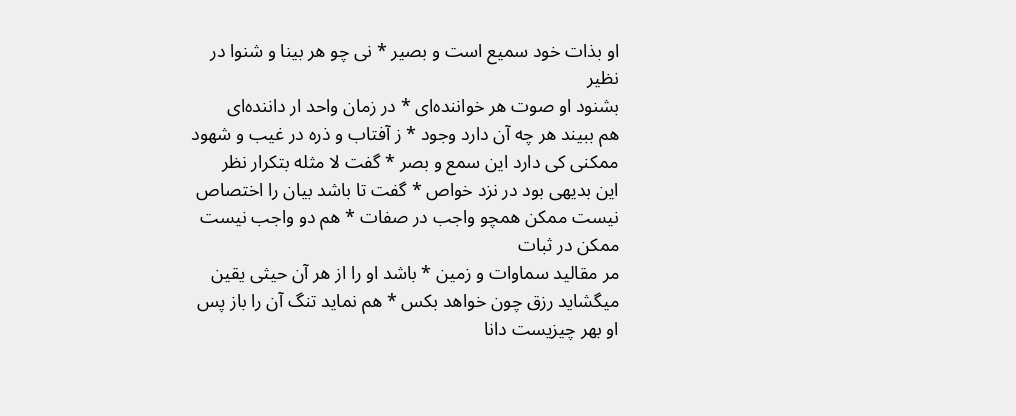او بذات خود سميع است و بصير * نى چو هر بينا و شنوا در نظير
بشنود او صوت هر خواننده‌اى * در زمان واحد ار داننده‌اى
هم ببيند هر چه آن دارد وجود * ز آفتاب و ذره در غيب و شهود
ممكنى كى دارد اين سمع و بصر * گفت لا مثله بتكرار نظر
اين بديهى بود در نزد خواص * گفت تا باشد بيان را اختصاص
نيست ممكن همچو واجب در صفات * هم دو واجب نيست ممكن در ثبات
مر مقاليد سماوات و زمين * باشد او را از هر آن حيثى يقين
ميگشايد رزق چون خواهد بكس * هم نمايد تنگ آن را باز پس
او بهر چيزيست دانا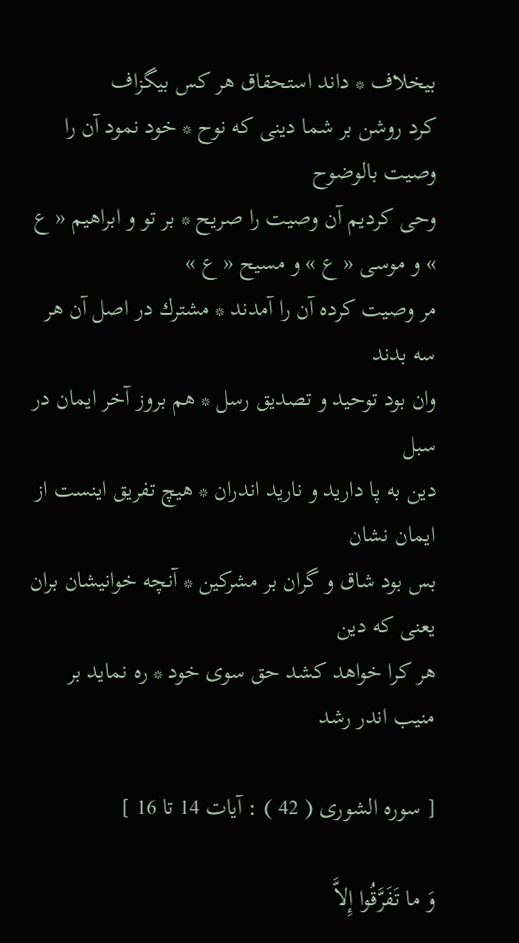بيخلاف * داند استحقاق هر كس بيگزاف
كرد روشن بر شما دينى كه نوح * خود نمود آن را وصيت بالوضوح
وحى كرديم آن وصيت را صريح * بر تو و ابراهيم « ع » و موسى « ع » و مسيح « ع »
مر وصيت كرده آن را آمدند * مشترك در اصل آن هر سه بدند
وان بود توحيد و تصديق رسل * هم بروز آخر ايمان در سبل
دين به پا داريد و ناريد اندران * هيچ تفريق اينست از ايمان نشان
بس بود شاق و گران بر مشركين * آنچه خوانيشان بران يعنى كه دين
هر كرا خواهد كشد حق سوى خود * ره نمايد بر منيب اندر رشد

[ سوره الشورى ( 42 ) : آيات 14 تا 16 ]

وَ ما تَفَرَّقُوا إِلاَّ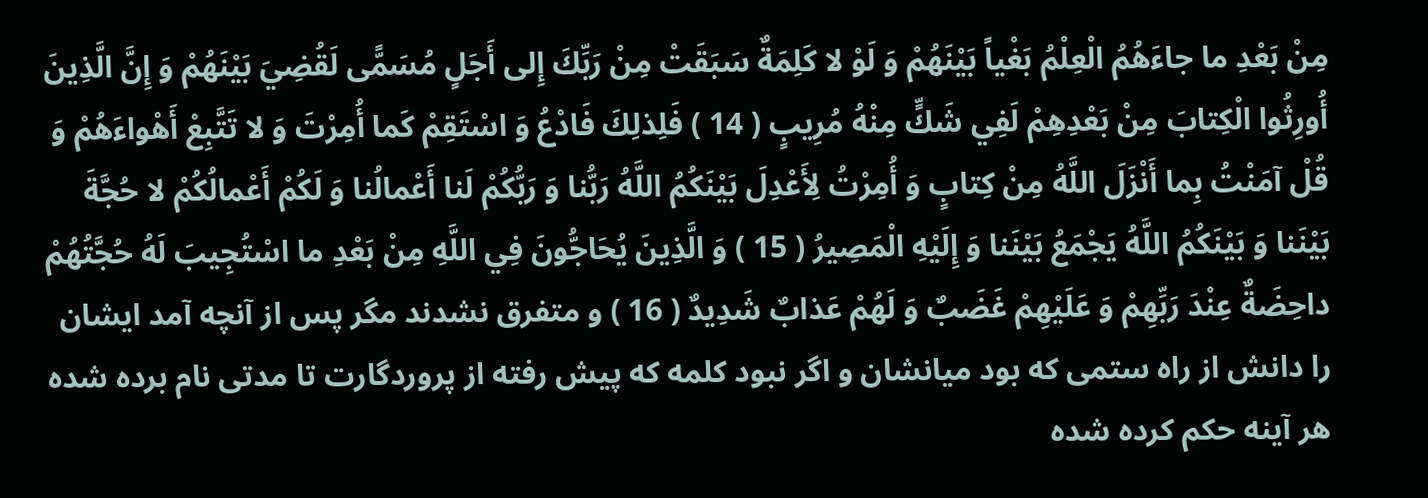مِنْ بَعْدِ ما جاءَهُمُ الْعِلْمُ بَغْياً بَيْنَهُمْ وَ لَوْ لا كَلِمَةٌ سَبَقَتْ مِنْ رَبِّكَ إِلى أَجَلٍ مُسَمًّى لَقُضِيَ بَيْنَهُمْ وَ إِنَّ الَّذِينَ أُورِثُوا الْكِتابَ مِنْ بَعْدِهِمْ لَفِي شَكٍّ مِنْهُ مُرِيبٍ ( 14 ) فَلِذلِكَ فَادْعُ وَ اسْتَقِمْ كَما أُمِرْتَ وَ لا تَتَّبِعْ أَهْواءَهُمْ وَ قُلْ آمَنْتُ بِما أَنْزَلَ اللَّهُ مِنْ كِتابٍ وَ أُمِرْتُ لِأَعْدِلَ بَيْنَكُمُ اللَّهُ رَبُّنا وَ رَبُّكُمْ لَنا أَعْمالُنا وَ لَكُمْ أَعْمالُكُمْ لا حُجَّةَ بَيْنَنا وَ بَيْنَكُمُ اللَّهُ يَجْمَعُ بَيْنَنا وَ إِلَيْهِ الْمَصِيرُ ( 15 ) وَ الَّذِينَ يُحَاجُّونَ فِي اللَّهِ مِنْ بَعْدِ ما اسْتُجِيبَ لَهُ حُجَّتُهُمْ داحِضَةٌ عِنْدَ رَبِّهِمْ وَ عَلَيْهِمْ غَضَبٌ وَ لَهُمْ عَذابٌ شَدِيدٌ ( 16 ) و متفرق نشدند مگر پس از آنچه آمد ايشان را دانش از راه ستمى كه بود ميانشان و اگر نبود كلمه كه پيش رفته از پروردگارت تا مدتى نام برده شده هر آينه حكم كرده شده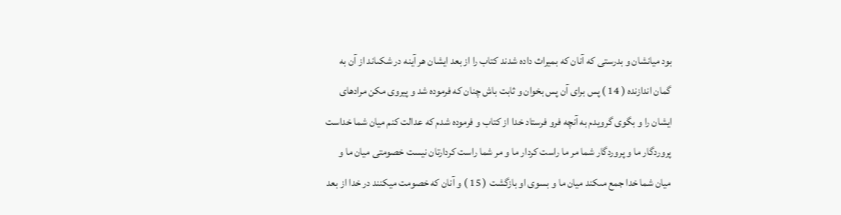بود ميانشان و بدرستى كه آنان كه بميراث داده شدند كتاب را از بعد ايشان هر آينه در شكىاند از آن به گمان اندازنده ( 14 ) پس براى آن پس بخوان و ثابت باش چنان كه فرموده شد و پيروى مكن مرادهاى ايشان را و بگوى گرويدم به آنچه فرو فرستاد خدا از كتاب و فرموده شدم كه عدالت كنم ميان شما خداست پروردگار ما و پروردگار شما مر ما راست كردار ما و مر شما راست كردارتان نيست خصومتى ميان ما و ميان شما خدا جمع مىكند ميان ما و بسوى او بازگشت ( 15 ) و آنان كه خصومت ميكنند در خدا از بعد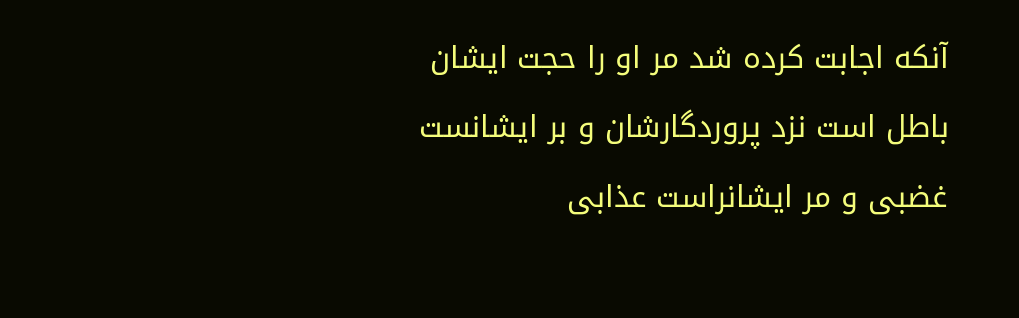آنكه اجابت كرده شد مر او را حجت ايشان باطل است نزد پروردگارشان و بر ايشانست غضبى و مر ايشانراست عذابى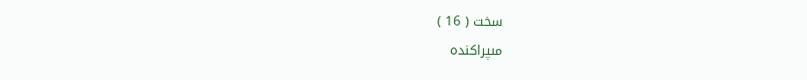سخت ( 16 )
مىپراكنده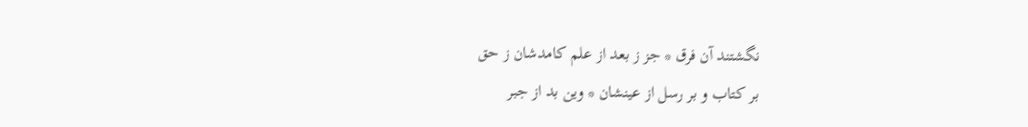نگشتند آن فرق * جز ز بعد از علم كامدشان ز حق
بر كتاب و بر رسل از عينشان * وين بد از جبر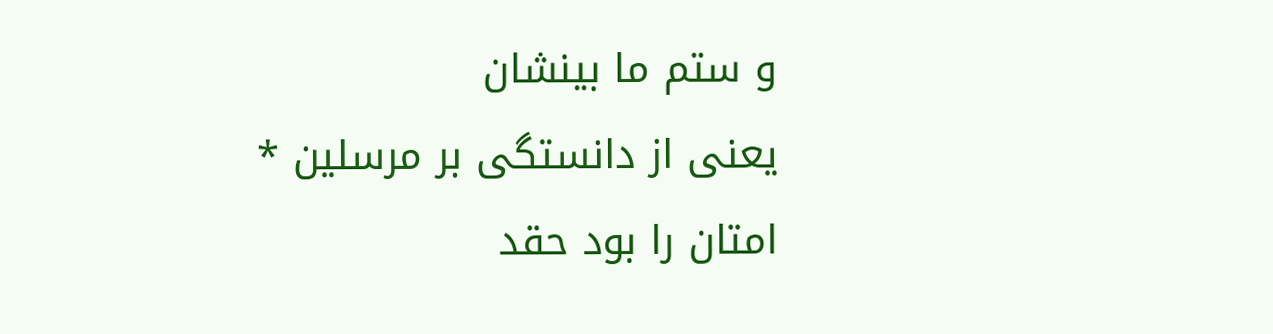و ستم ما بينشان
يعنى از دانستگى بر مرسلين * امتان را بود حقد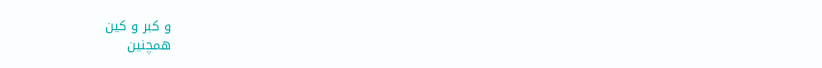و كبر و كين
همچنين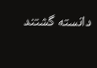دانسته گشتند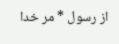از رسول * مر خدا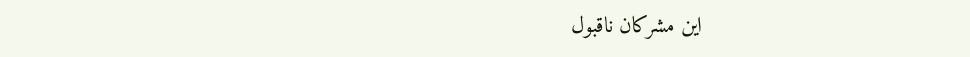اين مشركان ناقبول